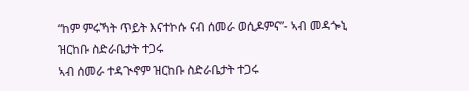“ከም ምሩኻት ጥይት እናተኮሱ ናብ ሰመራ ወሲዶምና”- ኣብ መዳጐኒ ዝርከቡ ስድራቤታት ተጋሩ
ኣብ ሰመራ ተዳጒኖም ዝርከቡ ስድራቤታት ተጋሩ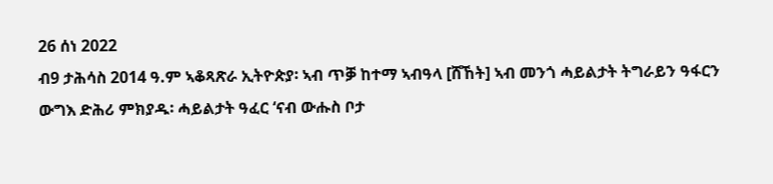26 ሰነ 2022
ብ9 ታሕሳስ 2014 ዓ.ም ኣቆጻጽራ ኢትዮጵያ፡ ኣብ ጥቓ ከተማ ኣብዓላ [ሸኸት] ኣብ መንጎ ሓይልታት ትግራይን ዓፋርን ውግእ ድሕሪ ምክያዱ፡ ሓይልታት ዓፈር ‘ናብ ውሑስ ቦታ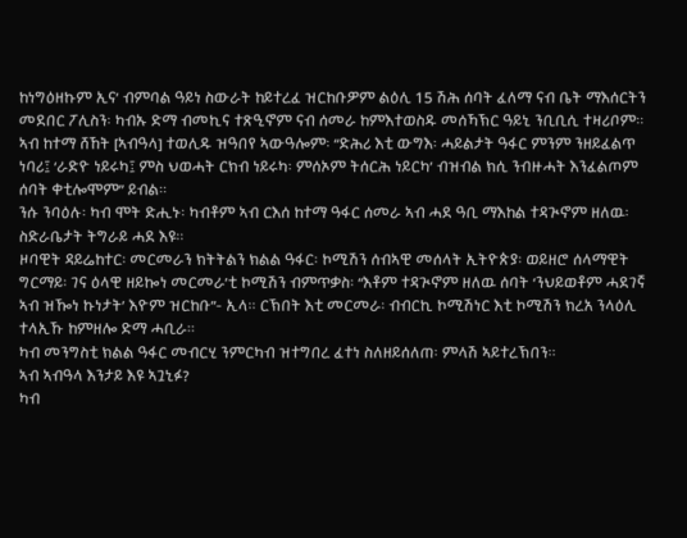ከነግዕዘኩም ኢና’ ብምባል ዓይነ ስውራት ከይተረፈ ዝርከቡዎም ልዕሊ 15 ሽሕ ሰባት ፈለማ ናብ ቤት ማእሰርትን መደበር ፖሊስን፡ ካብኡ ድማ ብመኪና ተጽዒኖም ናብ ሰመራ ከምእተወስዱ መሰኻኽር ዓይኒ ንቢቢሲ ተዛሪቦም።
ኣብ ከተማ ሸኸት [ኣብዓላ] ተወሊዱ ዝዓበየ ኣውዓሎም፡ “ድሕሪ እቲ ውግእ፡ ሓይልታት ዓፋር ምንም ንዘይፈልጥ ነባሪ፤ ‘ራድዮ ነይሩካ፤ ምስ ህወሓት ርክብ ነይሩካ፡ ምሰኦም ትሰርሕ ነይርካ’ ብዝብል ክሲ ንብዙሓት እንፈልጦም ሰባት ቀቲሎሞም” ይብል።
ንሱ ንባዕሉ፡ ካብ ሞት ድሒኑ፡ ካብቶም ኣብ ርእሰ ከተማ ዓፋር ሰመራ ኣብ ሓደ ዓቢ ማእከል ተዳጒኖም ዘለዉ፡ ስድራቤታት ትግራይ ሓደ እዩ።
ዞባዊት ዳይሬከተር፡ መርመራን ክትትልን ክልል ዓፋር፡ ኮሚሽን ሰብኣዊ መሰላት ኢትዮጵያ፡ ወይዘሮ ሰላማዊት ግርማይ፡ ገና ዕላዊ ዘይኰነ መርመራ’ቲ ኮሚሽን ብምጥቃስ፡ “እቶም ተዳጒኖም ዘለዉ ሰባት ‘ንህይወቶም ሓደገኛ ኣብ ዝዀነ ኩነታት’ እዮም ዝርከቡ”- ኢላ። ርኽበት እቲ መርመራ፡ ብብርኪ ኮሚሽነር እቲ ኮሚሽን ክረአ ንላዕሊ ተላኢኹ ከምዘሎ ድማ ሓቢራ።
ካብ መንግስቲ ክልል ዓፋር መብርሂ ንምርካብ ዝተግበረ ፈተነ ስለዘይሰለጠ፡ ምላሽ ኣይተረኽበን።
ኣብ ኣብዓላ እንታይ እዩ ኣጓኒፉ?
ካብ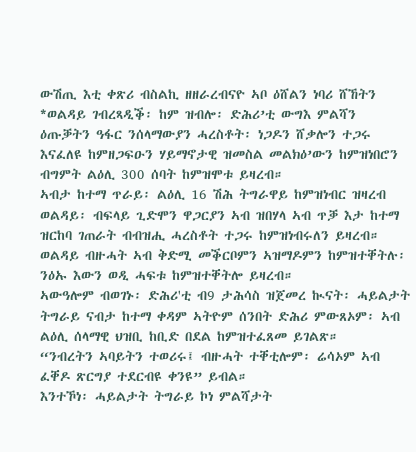ውሽጢ እቲ ቀጽሪ ብስልኪ ዘዘራረብናዮ ኣቦ ዕሸልን ነባሪ ሸኸትን *ወልዳይ ገብረጻዲቕ፡ ከም ዝብሎ፡ ድሕሪ’ቲ ውግእ ምልሻን ዕጡቓትን ዓፋር ንሰላማውያን ሓረስቶት፡ ነጋዶን ሸቃሎን ተጋሩ እናፈለዩ ከምዘጋፍዑን ሃይማኖታዊ ዝመስል መልክዕ’ውን ከምዝነበሮን ብግምት ልዕሊ 300 ሰባት ከምዝሞቱ ይዛረብ።
ኣብታ ከተማ ጥራይ፡ ልዕሊ 16 ሽሕ ትግራዋይ ከምዝነብር ዝዛረብ ወልዳይ፡ ብፍላይ ጊድሞን ዋጋርያን ኣብ ዝበሃላ ኣብ ጥቓ እታ ከተማ ዝርከባ ገጠራት ብብዝሒ ሓረስቶት ተጋሩ ከምዝነብሩለን ይዛረብ።
ወልዳይ ብዙሓት ኣብ ቅድሚ መቕርቦምን ኣዝማዶምን ከምዝተቐትሉ፡ ንዕኡ እውን ወዲ ሓፍቱ ከምዝተቐትሎ ይዛረብ።
ኣውዓሎም ብወገኑ፡ ድሕሪ'ቲ ብ9 ታሕሳስ ዝጀመረ ኲናት፡ ሓይልታት ትግራይ ናብታ ከተማ ቀዳም ኣትዮም ሰንበት ድሕሪ ምውጸኦም፡ ኣብ ልዕሊ ሰላማዊ ህዝቢ ከቢድ በደል ከምዝተፈጸመ ይገልጽ።
“ንብረትን ኣባይትን ተወሪሩ፤ ብዙሓት ተቐቲሎም፡ ሬሳኦም ኣብ ፈቐዶ ጽርግያ ተደርብዩ ቀንዩ” ይብል።
እንተኾነ፡ ሓይልታት ትግራይ ኮነ ምልሻታት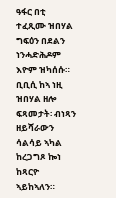ዓፋር በቲ ተፈጺሙ ዝበሃል ግፍዕን በደልን ነንሓድሕዶም እዮም ዝካሰሱ።
ቢቢሲ ከኣ ነዚ ዝበሃል ዘሎ ፍጻመታት፡ ብነጻን ዘይሻራውን ሳልሳይ ኣካል ከረጋግጾ ኰነ ከጻርዮ ኣይከኣለን።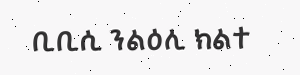ቢቢሲ ንልዕሊ ክልተ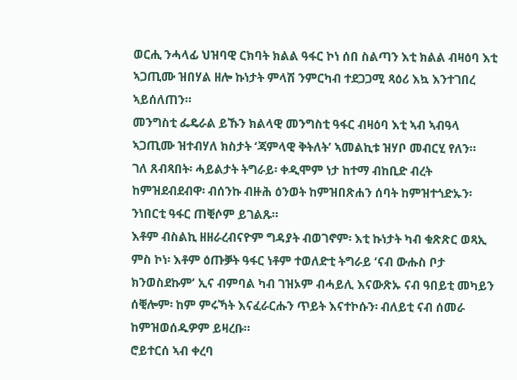ወርሒ ንሓላፊ ህዝባዊ ርክባት ክልል ዓፋር ኮነ ሰበ ስልጣን እቲ ክልል ብዛዕባ እቲ ኣጋጢሙ ዝበሃል ዘሎ ኩነታት ምላሽ ንምርካብ ተደጋጋሚ ጻዕሪ እኳ እንተገበረ ኣይሰለጠን።
መንግስቲ ፌዴራል ይኹን ክልላዊ መንግስቲ ዓፋር ብዛዕባ እቲ ኣብ ኣብዓላ ኣጋጢሙ ዝተብሃለ ክስታት ‘ጃምላዊ ቅትለት’ ኣመልኪቱ ዝሃቦ መብርሂ የለን።
ገለ ጸብጻበት፡ ሓይልታት ትግራይ፡ ቀዲሞም ነታ ከተማ ብከቢድ ብረት ከምዝደብደብዋ፡ ብሰንኩ ብዙሕ ዕንወት ከምዝበጽሐን ሰባት ከምዝተጎድኡን፡ ንነበርቲ ዓፋር ጠቒሶም ይገልጹ።
እቶም ብስልኪ ዘዘራረብናዮም ግዳያት ብወገኖም፡ እቲ ኩነታት ካብ ቁጽጽር ወጻኢ ምስ ኮነ፡ እቶም ዕጡቓት ዓፋር ነቶም ተወለድቲ ትግራይ ‘ናብ ውሑስ ቦታ ክንወስደኩም’ ኢና ብምባል ካብ ገዝኦም ብሓይሊ እናውጽኡ ናብ ዓበይቲ መካይን ሰቒሎም፡ ከም ምሩኻት እናፈራርሑን ጥይት እናተኮሱን፡ ብለይቲ ናብ ሰመራ ከምዝወሰዱዎም ይዛረቡ።
ሮይተርሰ ኣብ ቀረባ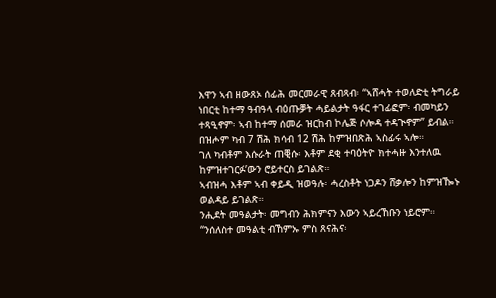እዋን ኣብ ዘውጸኦ ሰፊሕ መርመራዊ ጸብጻብ፡ “ኣሸሓት ተወለድቲ ትግራይ ነበርቲ ከተማ ዓብዓላ ብዕጡቓት ሓይልታት ዓፋር ተገፊፎም፡ ብመካይን ተጻዒኖም፡ ኣብ ከተማ ሰመራ ዝርከብ ኮሌጅ ሶሎዳ ተዳጒኖም” ይብል። በዝሖም ካብ 7 ሽሕ ክሳብ 12 ሽሕ ከምዝበጽሕ ኣስፊሩ ኣሎ።
ገለ ካብቶም እሱራት ጠቒሱ፡ እቶም ደቂ ተባዕትዮ ክተሓዙ እንተለዉ ከምዝተገርፉ’ውን ሮይተርስ ይገልጽ።
ኣብዝሓ እቶም ኣብ ቀይዲ ዝወዓሉ፡ ሓረስቶት ነጋዶን ሸቃሎን ከምዝዀኑ ወልዳይ ይገልጽ።
ንሒደት መዓልታት፡ መግብን ሕክምናን እውን ኣይረኸቡን ነይሮም።
“ንሰለስተ መዓልቲ ብኸምኡ ምስ ጸናሕና፡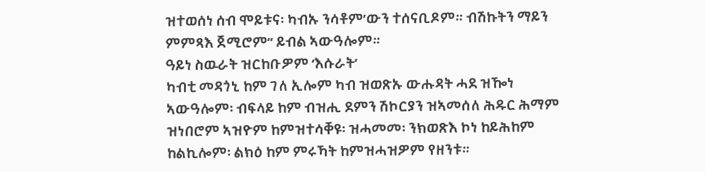ዝተወሰነ ሰብ ሞይቱና፡ ካብኡ ንሳቶም’ውን ተሰናቢዶም። ብሽኩትን ማይን ምምጻእ ጀሚሮም” ይብል ኣውዓሎም።
ዓይነ ስዉራት ዝርከቡዎም ‘እሱራት’
ካብቲ መዳጎኒ ከም ገለ ኢሎም ካብ ዝወጽኡ ውሑዳት ሓደ ዝዀነ ኣውዓሎም፡ ብፍላይ ከም ብዝሒ ደምን ሽኮርያን ዝኣመሰለ ሕዱር ሕማም ዝነበሮም ኣዝዮም ከምዝተሳቐዩ፡ ዝሓመመ፡ ንክወጽእ ኮነ ከይሕከም ከልኪሎም፡ ልክዕ ከም ምሩኻት ከምዝሓዝዎም የዘንቱ።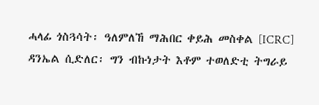ሓላፊ ጎስጓሳት፡ ዓለምለኸ ማሕበር ቀይሕ መስቀል [ICRC] ዳንኤል ሲድለር፡ ግን ብኩነታት እቶም ተወለድቲ ትግራይ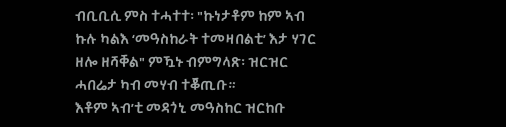ብቢቢሲ ምስ ተሓተተ፡ "ኩነታቶም ከም ኣብ ኩሉ ካልእ ‘መዓስከራት ተመዛበልቲ’ እታ ሃገር ዘሎ ዘሻቐል" ምዃኑ ብምግላጽ፡ ዝርዝር ሓበሬታ ካብ መሃብ ተቖጢቡ።
እቶም ኣብ’ቲ መዳጎኒ መዓስከር ዝርከቡ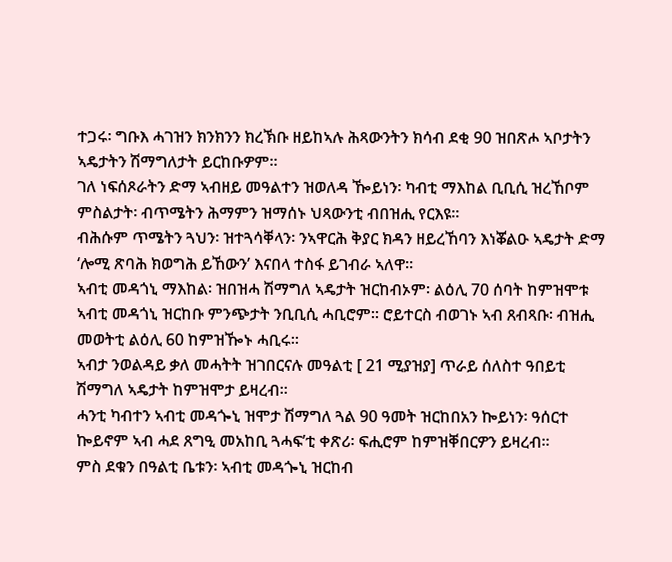ተጋሩ፡ ግቡእ ሓገዝን ክንክንን ክረኽቡ ዘይከኣሉ ሕጻውንትን ክሳብ ደቂ 90 ዝበጽሖ ኣቦታትን ኣዴታትን ሽማግለታት ይርከቡዎም።
ገለ ነፍሰጾራትን ድማ ኣብዘይ መዓልተን ዝወለዳ ዀይነን፡ ካብቲ ማእከል ቢቢሲ ዝረኸቦም ምስልታት፡ ብጥሜትን ሕማምን ዝማሰኑ ህጻውንቲ ብበዝሒ የርእዩ።
ብሕሱም ጥሜትን ጓህን፡ ዝተጓሳቐላን፡ ንኣዋርሕ ቅያር ክዳን ዘይረኸባን እነቖልዑ ኣዴታት ድማ ‘ሎሚ ጽባሕ ክወግሕ ይኸውን’ እናበላ ተስፋ ይገብራ ኣለዋ።
ኣብቲ መዳጎኒ ማእከል፡ ዝበዝሓ ሽማግለ ኣዴታት ዝርከብኦም፡ ልዕሊ 70 ሰባት ከምዝሞቱ ኣብቲ መዳጎኒ ዝርከቡ ምንጭታት ንቢቢሲ ሓቢሮም። ሮይተርስ ብወገኑ ኣብ ጸብጻቡ፡ ብዝሒ መወትቲ ልዕሊ 60 ከምዝዀኑ ሓቢሩ።
ኣብታ ንወልዳይ ቃለ መሓትት ዝገበርናሉ መዓልቲ [ 21 ሚያዝያ] ጥራይ ሰለስተ ዓበይቲ ሽማግለ ኣዴታት ከምዝሞታ ይዛረብ።
ሓንቲ ካብተን ኣብቲ መዳጐኒ ዝሞታ ሽማግለ ጓል 90 ዓመት ዝርከበአን ኰይነን፡ ዓሰርተ ኰይኖም ኣብ ሓደ ጸግዒ መአከቢ ጓሓፍ’ቲ ቀጽሪ፡ ፍሒሮም ከምዝቐበርዎን ይዛረብ።
ምስ ደቁን በዓልቲ ቤቱን፡ ኣብቲ መዳጐኒ ዝርከብ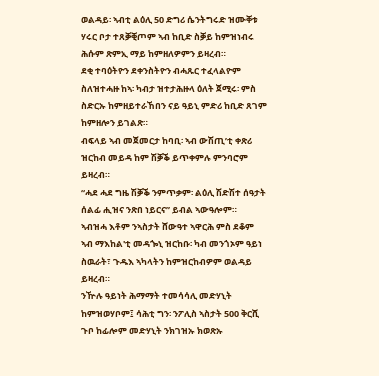ወልዳይ፡ ኣብቲ ልዕሊ 50 ድግሪ ሴንትግሩድ ዝሙቐቱ ሃሩር ቦታ ተጸቓቒጦም ኣብ ከቢድ ስቓይ ከምዝነብሩ ሕሱም ጽምኢ ማይ ከምዘለዎምን ይዛረብ።
ደቂ ተባዕትዮን ደቀንስትዮን ብሓጹር ተፈላልዮም ስለዝተሓዙ ከኣ፡ ካብታ ዝተታሕዙላ ዕለት ጀሚሩ፡ ምስ ስድርኡ ከምዘይተራኸበን ናይ ዓይኒ ምድሪ ከቢድ ጸገም ከምዘሎን ይገልጽ።
ብፍላይ ኣብ መጀመርታ ከባቢ፡ ኣብ ውሽጢ’ቲ ቀጽሪ ዝርከብ መይዳ ከም ሽቓቕ ይጥቀምሉ ምንባሮም ይዛረብ።
“ሓደ ሓደ ግዜ ሽቓቕ ንምጥቃም፡ ልዕሊ ሽድሽተ ሰዓታት ሰልፊ ሒዝና ንጽበ ነይርና” ይብል ኣውዓሎም።
ኣብዝሓ እቶም ንኣስታት ሸውዓተ ኣዋርሕ ምስ ደቆም ኣብ ማእከል'ቲ መዳጐኒ ዝርከቡ፡ ካብ መንጎኦም ዓይነ ስዉራት፣ ጉዱእ ኣካላትን ከምዝርከብዎም ወልዳይ ይዛረብ።
ንዅሉ ዓይነት ሕማማት ተመሳሳሊ መድሃኒት ከምዝወሃቦም፤ ሳሕቲ ግን፡ ንፖሊስ ኣስታት 500 ቅርሺ ጉቦ ከፊሎም መድሃኒት ንክገዝኡ ክወጽኡ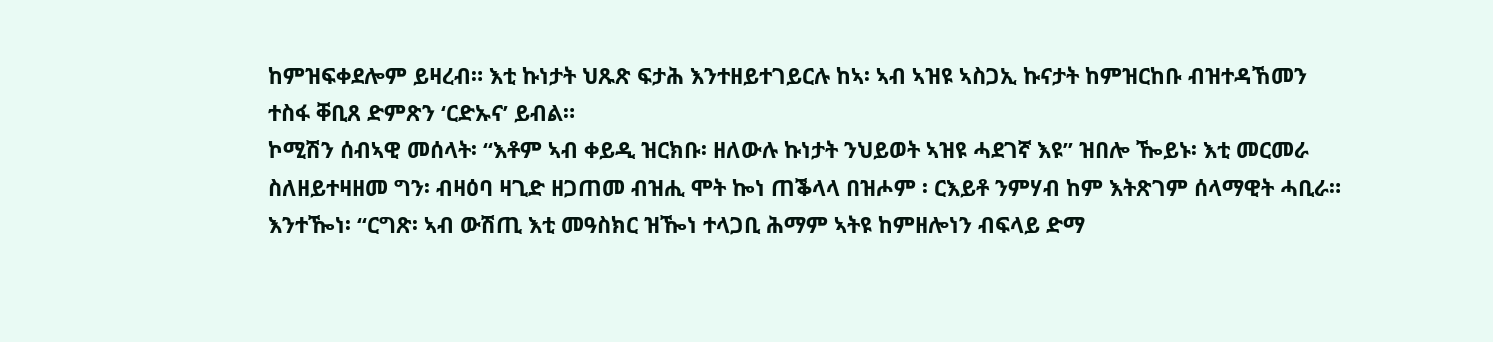ከምዝፍቀደሎም ይዛረብ። እቲ ኩነታት ህጹጽ ፍታሕ እንተዘይተገይርሉ ከኣ፡ ኣብ ኣዝዩ ኣስጋኢ ኩናታት ከምዝርከቡ ብዝተዳኸመን ተስፋ ቐቢጸ ድምጽን ‘ርድኡና’ ይብል።
ኮሚሽን ሰብኣዊ መሰላት፡ “እቶም ኣብ ቀይዲ ዝርክቡ፡ ዘለውሉ ኩነታት ንህይወት ኣዝዩ ሓደገኛ እዩ” ዝበሎ ዀይኑ፡ እቲ መርመራ ስለዘይተዛዘመ ግን፡ ብዛዕባ ዛጊድ ዘጋጠመ ብዝሒ ሞት ኰነ ጠቕላላ በዝሖም ፡ ርእይቶ ንምሃብ ከም እትጽገም ሰላማዊት ሓቢራ።
እንተዀነ፡ “ርግጽ፡ ኣብ ውሽጢ እቲ መዓስክር ዝዀነ ተላጋቢ ሕማም ኣትዩ ከምዘሎነን ብፍላይ ድማ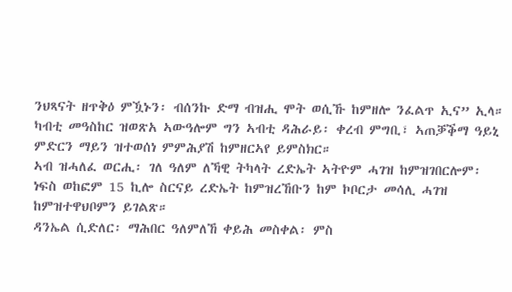ንህጻናት ዘጥቅዕ ምዃኑን፡ ብሰንኩ ድማ ብዝሒ ሞት ወሲኹ ከምዘሎ ንፈልጥ ኢና” ኢላ።
ካብቲ መዓስከር ዝወጽአ ኣውዓሎም ግን ኣብቲ ዳሕራይ፡ ቀረብ ምግቢ፣ ኣጠቓቕማ ዓይኒ ምድርን ማይን ዝተወሰነ ምምሕያሽ ከምዘርኣየ ይምስክር።
ኣብ ዝሓለፈ ወርሒ፡ ገለ ዓለም ለኻዊ ትካላት ረድኤት ኣትዮም ሓገዝ ከምዝገበርሎም፡ ነፍስ ወከፎም 15 ኪሎ ስርናይ ረድኤት ከምዝረኸቡን ከም ኮቦርታ መሳሊ ሓገዝ ከምዝተዋህቦምን ይገልጽ።
ዳንኤል ሲድለር፡ ማሕበር ዓለምለኸ ቀይሕ መስቀል፡ ምስ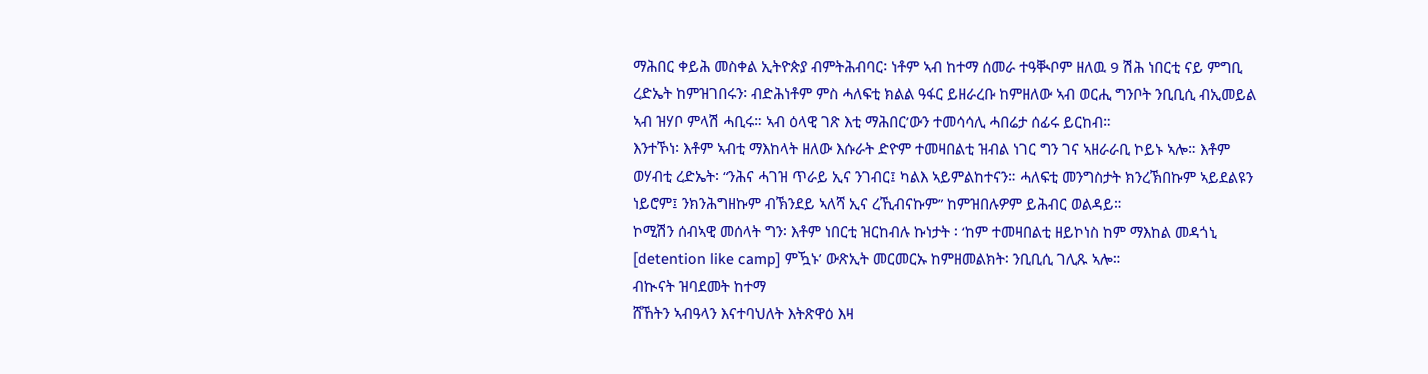ማሕበር ቀይሕ መስቀል ኢትዮጵያ ብምትሕብባር፡ ነቶም ኣብ ከተማ ሰመራ ተዓቚቦም ዘለዉ 9 ሽሕ ነበርቲ ናይ ምግቢ ረድኤት ከምዝገበሩን፡ ብድሕነቶም ምስ ሓለፍቲ ክልል ዓፋር ይዘራረቡ ከምዘለው ኣብ ወርሒ ግንቦት ንቢቢሲ ብኢመይል ኣብ ዝሃቦ ምላሽ ሓቢሩ። ኣብ ዕላዊ ገጽ እቲ ማሕበር’ውን ተመሳሳሊ ሓበሬታ ሰፊሩ ይርከብ።
እንተኾነ፡ እቶም ኣብቲ ማእከላት ዘለው እሱራት ድዮም ተመዛበልቲ ዝብል ነገር ግን ገና ኣዘራራቢ ኮይኑ ኣሎ። እቶም ወሃብቲ ረድኤት፡ “ንሕና ሓገዝ ጥራይ ኢና ንገብር፤ ካልእ ኣይምልከተናን። ሓለፍቲ መንግስታት ክንረኽበኩም ኣይደልዩን ነይሮም፤ ንክንሕግዘኩም ብኽንደይ ኣለሻ ኢና ረኺብናኩም” ከምዝበሉዎም ይሕብር ወልዳይ።
ኮሚሽን ሰብኣዊ መሰላት ግን፡ እቶም ነበርቲ ዝርከብሉ ኩነታት ፡ ‘ከም ተመዛበልቲ ዘይኮነስ ከም ማእከል መዳጎኒ [detention like camp] ምዃኑ’ ውጽኢት መርመርኡ ከምዘመልክት፡ ንቢቢሲ ገሊጹ ኣሎ።
ብኲናት ዝባደመት ከተማ
ሸኸትን ኣብዓላን እናተባህለት እትጽዋዕ እዛ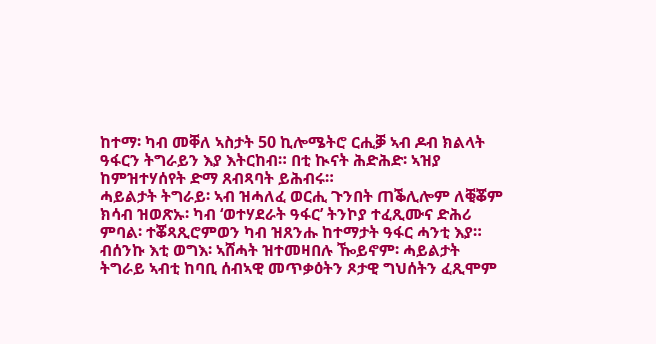ከተማ፡ ካብ መቐለ ኣስታት 50 ኪሎሜትሮ ርሒቓ ኣብ ዶብ ክልላት ዓፋርን ትግራይን እያ እትርከብ። በቲ ኲናት ሕድሕድ፡ ኣዝያ ከምዝተሃሰየት ድማ ጸብጻባት ይሕብሩ።
ሓይልታት ትግራይ፡ ኣብ ዝሓለፈ ወርሒ ጉንበት ጠቕሊሎም ለቒቖም ክሳብ ዝወጽኡ፡ ካብ ‘ወተሃደራት ዓፋር’ ትንኮያ ተፈጺሙና ድሕሪ ምባል፡ ተቖጻጺሮምወን ካብ ዝጸንሑ ከተማታት ዓፋር ሓንቲ እያ።
ብሰንኩ እቲ ወግእ፡ ኣሸሓት ዝተመዛበሉ ዀይኖም፡ ሓይልታት ትግራይ ኣብቲ ከባቢ ሰብኣዊ መጥቃዕትን ጾታዊ ግህሰትን ፈጺሞም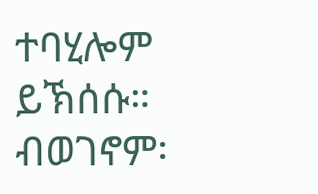ተባሂሎም ይኽሰሱ። ብወገኖም፡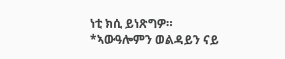ነቲ ክሲ ይነጽግዎ።
*ኣውዓሎምን ወልዳይን ናይ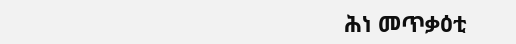ሕነ መጥቃዕቲ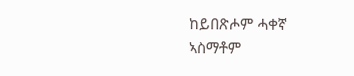ከይበጽሖም ሓቀኛ ኣስማቶም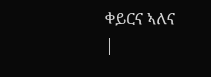ቀይርና ኣለና
|